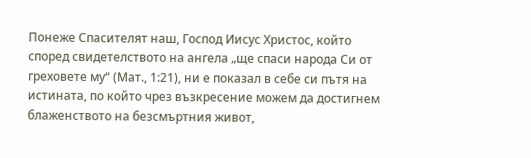Понеже Спасителят наш, Господ Иисус Христос, който според свидетелството на ангела „ще спаси народа Си от греховете му“ (Мат., 1:21), ни е показал в себе си пътя на истината, по който чрез възкресение можем да достигнем блаженството на безсмъртния живот,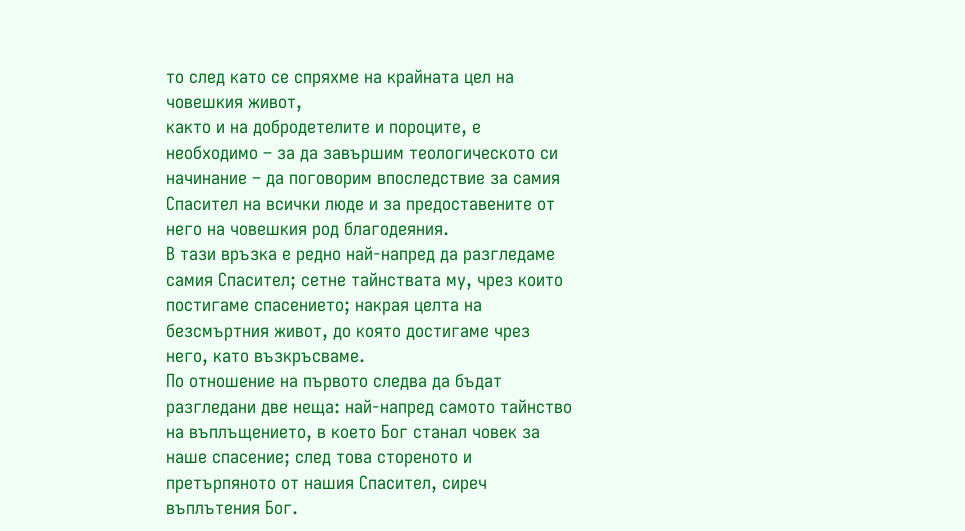то след като се спряхме на крайната цел на човешкия живот,
както и на добродетелите и пороците, е необходимо – за да завършим теологическото си начинание – да поговорим впоследствие за самия Спасител на всички люде и за предоставените от него на човешкия род благодеяния.
В тази връзка е редно най-напред да разгледаме самия Спасител; сетне тайнствата му, чрез които постигаме спасението; накрая целта на безсмъртния живот, до която достигаме чрез него, като възкръсваме.
По отношение на първото следва да бъдат разгледани две неща: най-напред самото тайнство на въплъщението, в което Бог станал човек за наше спасение; след това стореното и претърпяното от нашия Спасител, сиреч въплътения Бог.